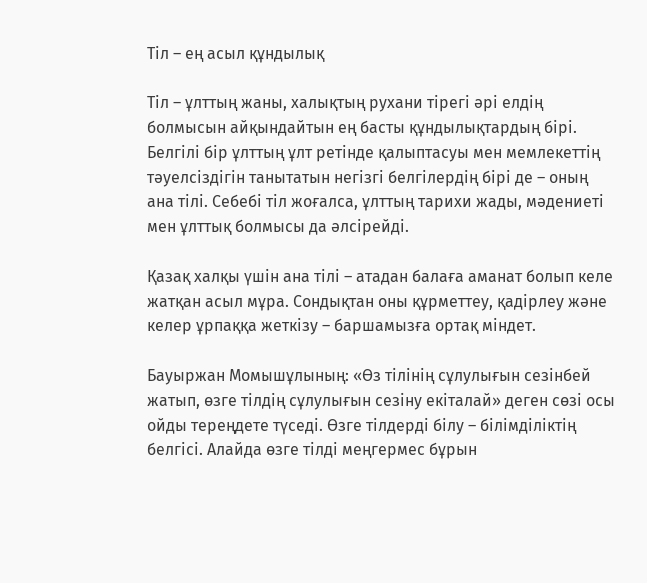Тіл – ең асыл құндылық

Тіл – ұлттың жаны, халықтың рухани тірегі әрі елдің болмысын айқындайтын ең басты құндылықтардың бірі. Белгілі бір ұлттың ұлт ретінде қалыптасуы мен мемлекеттің тәуелсіздігін танытатын негізгі белгілердің бірі де – оның ана тілі. Себебі тіл жоғалса, ұлттың тарихи жады, мәдениеті мен ұлттық болмысы да әлсірейді.

Қазақ халқы үшін ана тілі – атадан балаға аманат болып келе жатқан асыл мұра. Сондықтан оны құрметтеу, қадірлеу және келер ұрпаққа жеткізу – баршамызға ортақ міндет.

Бауыржан Момышұлының: «Өз тілінің сұлулығын сезінбей жатып, өзге тілдің сұлулығын сезіну екіталай» деген сөзі осы ойды тереңдете түседі. Өзге тілдерді білу – білімділіктің белгісі. Алайда өзге тілді меңгермес бұрын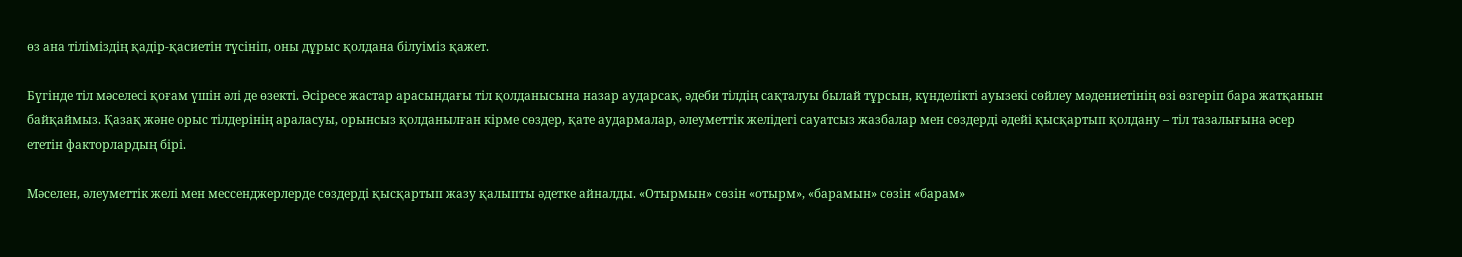өз ана тіліміздің қадір-қасиетін түсініп, оны дұрыс қолдана білуіміз қажет.

Бүгінде тіл мәселесі қоғам үшін әлі де өзекті. Әсіресе жастар арасындағы тіл қолданысына назар аударсақ, әдеби тілдің сақталуы былай тұрсын, күнделікті ауызекі сөйлеу мәдениетінің өзі өзгеріп бара жатқанын байқаймыз. Қазақ және орыс тілдерінің араласуы, орынсыз қолданылған кірме сөздер, қате аудармалар, әлеуметтік желідегі сауатсыз жазбалар мен сөздерді әдейі қысқартып қолдану – тіл тазалығына әсер ететін факторлардың бірі.

Мәселен, әлеуметтік желі мен мессенджерлерде сөздерді қысқартып жазу қалыпты әдетке айналды. «Отырмын» сөзін «отырм», «барамын» сөзін «барам»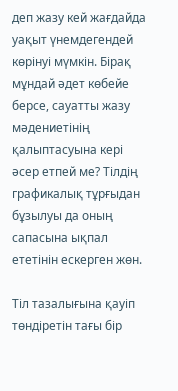деп жазу кей жағдайда уақыт үнемдегендей көрінуі мүмкін. Бірақ мұндай әдет көбейе берсе, сауатты жазу мәдениетінің қалыптасуына кері әсер етпей ме? Тілдің графикалық тұрғыдан бұзылуы да оның сапасына ықпал ететінін ескерген жөн.

Тіл тазалығына қауіп төндіретін тағы бір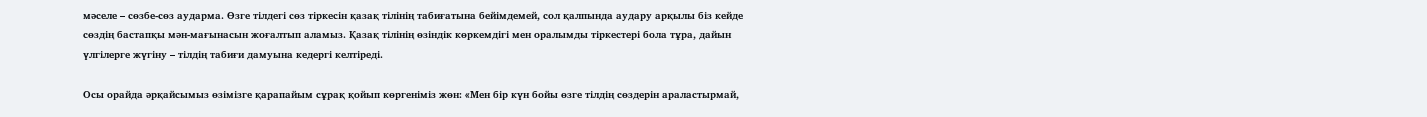мәселе – сөзбе-сөз аударма. Өзге тілдегі сөз тіркесін қазақ тілінің табиғатына бейімдемей, сол қалпында аудару арқылы біз кейде сөздің бастапқы мән-мағынасын жоғалтып аламыз. Қазақ тілінің өзіндік көркемдігі мен оралымды тіркестері бола тұра, дайын үлгілерге жүгіну – тілдің табиғи дамуына кедергі келтіреді.

Осы орайда әрқайсымыз өзімізге қарапайым сұрақ қойып көргеніміз жөн: «Мен бір күн бойы өзге тілдің сөздерін араластырмай,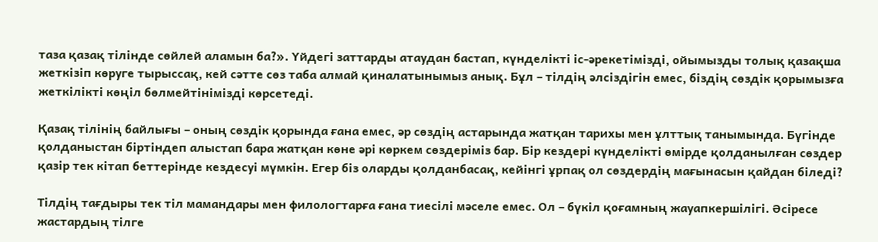таза қазақ тілінде сөйлей аламын ба?». Үйдегі заттарды атаудан бастап, күнделікті іс-әрекетімізді, ойымызды толық қазақша жеткізіп көруге тырыссақ, кей сәтте сөз таба алмай қиналатынымыз анық. Бұл – тілдің әлсіздігін емес, біздің сөздік қорымызға жеткілікті көңіл бөлмейтінімізді көрсетеді.

Қазақ тілінің байлығы – оның сөздік қорында ғана емес, әр сөздің астарында жатқан тарихы мен ұлттық танымында. Бүгінде қолданыстан біртіндеп алыстап бара жатқан көне әрі көркем сөздеріміз бар. Бір кездері күнделікті өмірде қолданылған сөздер қазір тек кітап беттерінде кездесуі мүмкін. Егер біз оларды қолданбасақ, кейінгі ұрпақ ол сөздердің мағынасын қайдан біледі?

Тілдің тағдыры тек тіл мамандары мен филологтарға ғана тиесілі мәселе емес. Ол – бүкіл қоғамның жауапкершілігі. Әсіресе жастардың тілге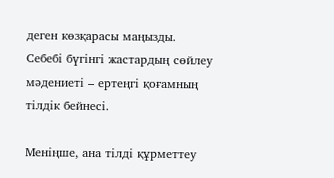деген көзқарасы маңызды. Себебі бүгінгі жастардың сөйлеу мәдениеті – ертеңгі қоғамның тілдік бейнесі.

Меніңше, ана тілді құрметтеу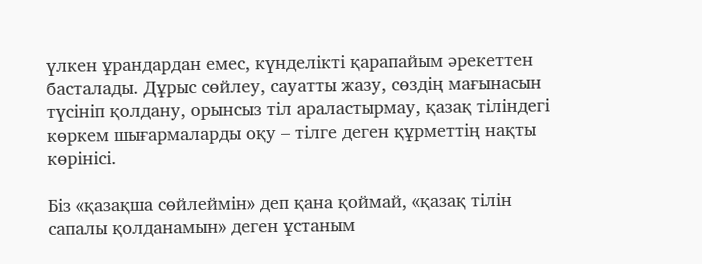үлкен ұрандардан емес, күнделікті қарапайым әрекеттен басталады. Дұрыс сөйлеу, сауатты жазу, сөздің мағынасын түсініп қолдану, орынсыз тіл араластырмау, қазақ тіліндегі көркем шығармаларды оқу – тілге деген құрметтің нақты көрінісі.

Біз «қазақша сөйлеймін» деп қана қоймай, «қазақ тілін сапалы қолданамын» деген ұстаным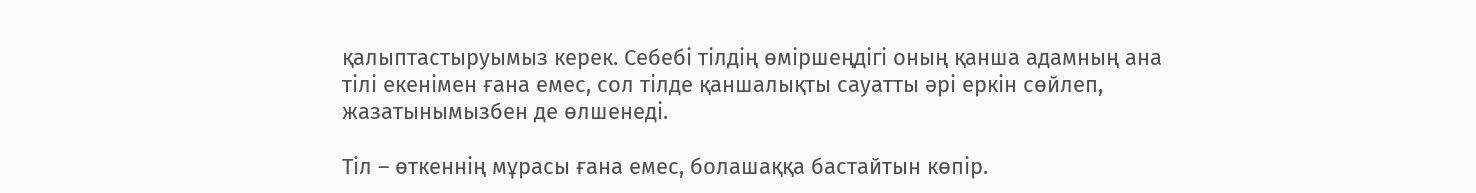қалыптастыруымыз керек. Себебі тілдің өміршеңдігі оның қанша адамның ана тілі екенімен ғана емес, сол тілде қаншалықты сауатты әрі еркін сөйлеп, жазатынымызбен де өлшенеді.

Тіл – өткеннің мұрасы ғана емес, болашаққа бастайтын көпір.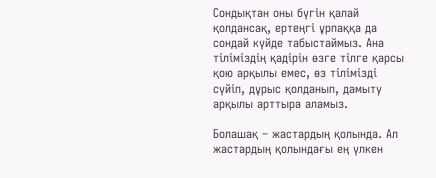Сондықтан оны бүгін қалай қолдансақ, ертеңгі ұрпаққа да сондай күйде табыстаймыз. Ана тіліміздің қадірін өзге тілге қарсы қою арқылы емес, өз тілімізді сүйіп, дұрыс қолданып, дамыту арқылы арттыра аламыз.

Болашақ – жастардың қолында. Ал жастардың қолындағы ең үлкен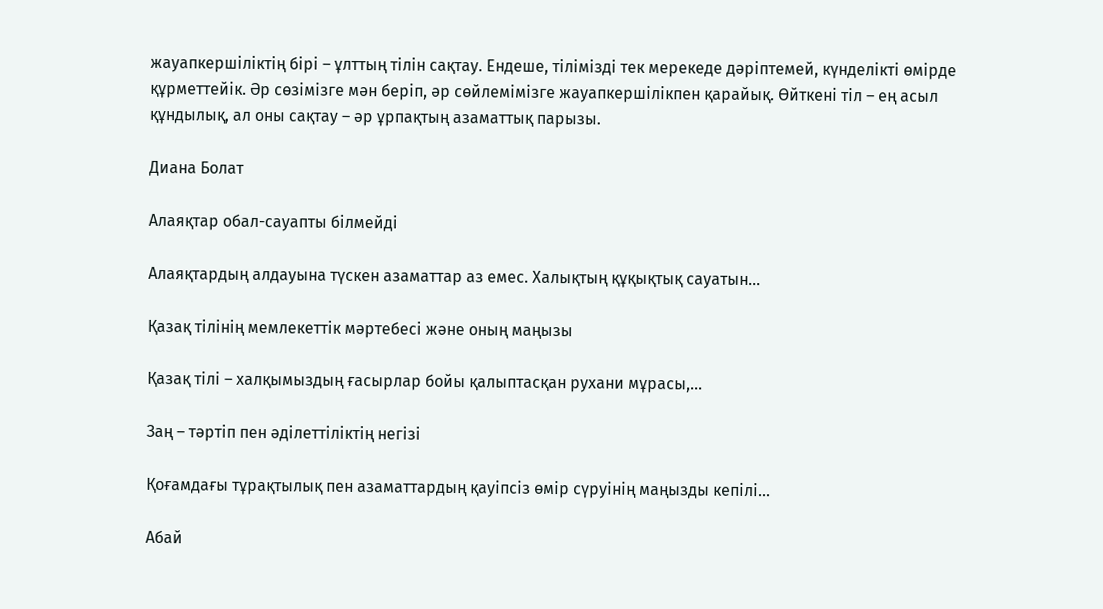жауапкершіліктің бірі – ұлттың тілін сақтау. Ендеше, тілімізді тек мерекеде дәріптемей, күнделікті өмірде құрметтейік. Әр сөзімізге мән беріп, әр сөйлемімізге жауапкершілікпен қарайық. Өйткені тіл – ең асыл құндылық, ал оны сақтау – әр ұрпақтың азаматтық парызы.

Диана Болат

Алаяқтар обал-сауапты білмейді

Алаяқтардың алдауына түскен азаматтар аз емес. Халықтың құқықтық сауатын...

Қазақ тілінің мемлекеттік мәртебесі және оның маңызы

Қазақ тілі – халқымыздың ғасырлар бойы қалыптасқан рухани мұрасы,...

Заң – тәртіп пен әділеттіліктің негізі

Қоғамдағы тұрақтылық пен азаматтардың қауіпсіз өмір сүруінің маңызды кепілі...

Абай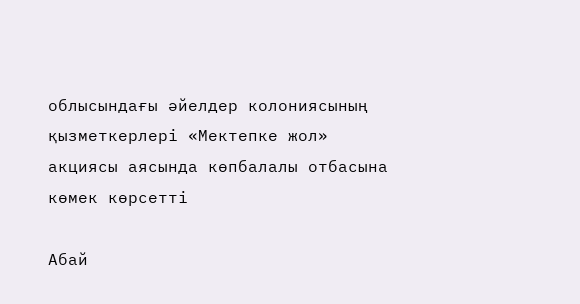облысындағы әйелдер колониясының қызметкерлері «Мектепке жол» акциясы аясында көпбалалы отбасына көмек көрсетті

Абай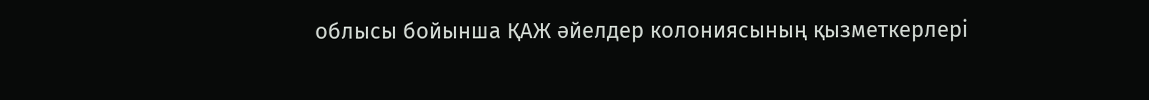облысы бойынша ҚАЖ әйелдер колониясының қызметкерлері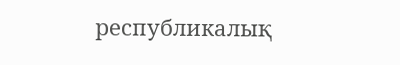республикалық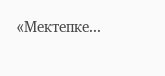«Мектепке...